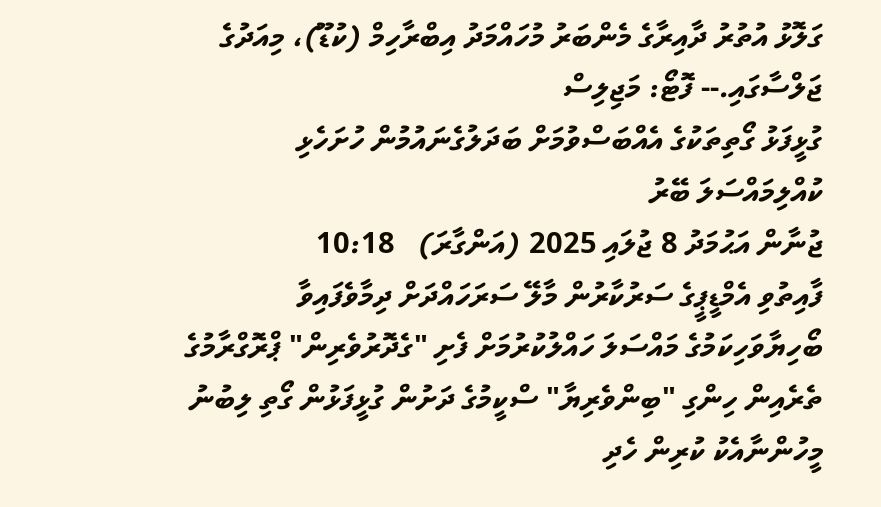ގަލޮޅު އުތުރު ދާއިރާގެ މެންބަރު މުހައްމަދު އިބްރާހިމް (ކުޑޫ)، މިއަދުގެ ޖަލްސާގައި.-- ފޮޓޯ: މަޖިލިސް
ގުޅީފަޅު ގޯތިތަކުގެ އެއްބަސްވުމަށް ބަދަލުގެނައުމުން ހުށަހެޅި ކުއްލިމައްސަލަ ބޭރު
ޖުނާން އަޙުމަދު 8 ޖުލައި 2025 (އަންގާރަ)   10:18
ފާއިތުވި އެމްޑީޕީގެ ސަރުކާރުން މާލޭ ސަރަހައްދަށް ދިމާވެފައިވާ ބޯހިޔާވަހިކަމުގެ މައްސަލަ ހައްލުކުރުމަށް ފެށި "ގެދޮރުވެރިން" ޕްރޮގްރާމުގެ ތެރެއިން ހިންގި "ބިންވެރިޔާ" ސްކީމުގެ ދަށުން ގުޅީފަޅުން ގޯތި ލިބުނު މީހުންނާއެކު ކުރިން ހެދި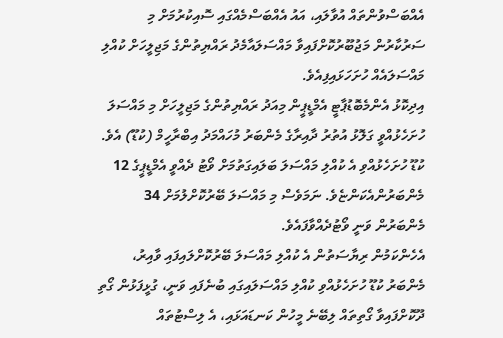އެއްބަސްވުންތައް އުވާލައި، އައު އެއްބަސްމެއްގައި ސޮއިކުރުމަށް މި ސަރުކާރުން މަޖުބޫރުކޮށްފައިވާ މައްސަލައާމެދު ރައްޔިތުންގެ މަޖިލީހަށް ކުއްލި މައްސަލައެއް ހުށަހަޅައިފިއެވެ.
އިދިކޮޅު އެންމެބޮޑުޕާޓީ އެމްޑީޕީން މިއަދު ރައްޔިތުންގެ މަޖިލީހަށް މި މައްސަލަ ހުށަހެޅުއްވީ ގަލޮޅު އުތުރު ދާއިރާގެ މެންބަރު މުހައްމަދު އިބްރާހީމް (ކުޑޫ) އެވެ. ކުޑޫ ހުށަހެޅުއްވި އެ ކުއްލި މައްސަލަ ބަލައިގަތުމަށް ވޯޓު ދެއްވީ އެމްޑީޕީގެ 12 މެންބަރުންއެކަންޏެވެ. ނަމަވެސް މި މައްސަލަ ބޭރުކޮށްލުމަށް 34 މެންބަރުން ވަނީ ވޯޓުދެއްވާފައެވެ.
އެހެންކަމުން ރިޔާސަތުން އެ ކުއްލި މައްސަލަ ބޭރުކޮށްލައިފައި ވާއިރު، މެންބަރު ކުޑޫ ހުށަހެޅުއްވި ކުއްލި މައްސަލައިގައި ބުނެފައި ވަނީ، ގުޅީފަޅުން ގޯތި ދޫކޮށްފައިވާ ގޯތިތައް ލިބޭނެ މީހުން ކަނޑައަޅައި، އެ ލިސްޓުތައް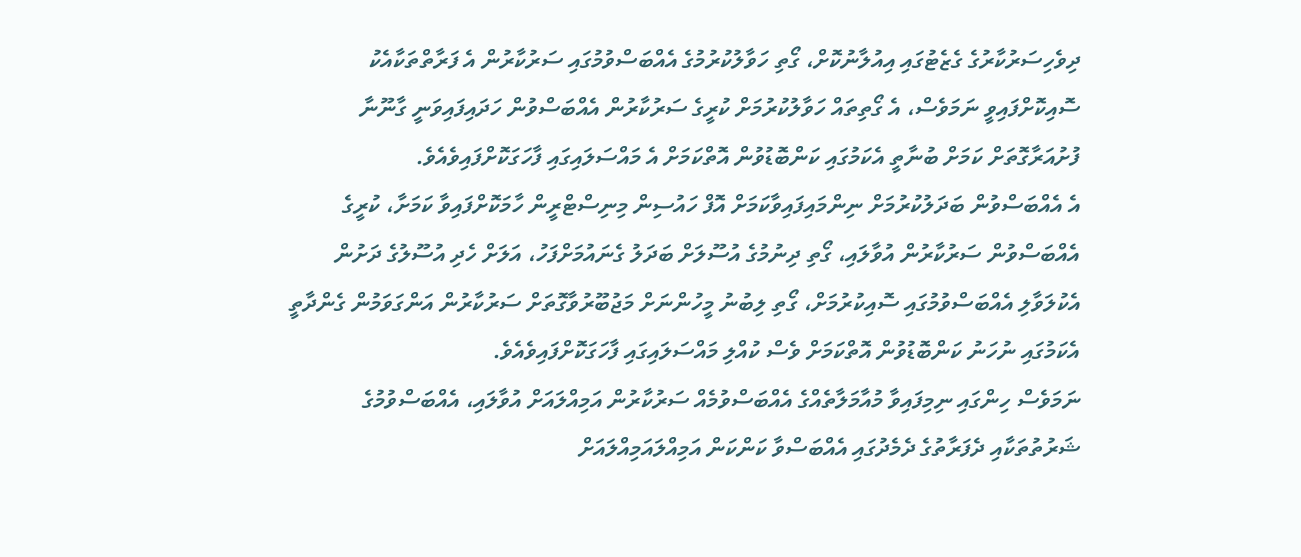ދިވެހިސަރުކާރުގެ ގެޒެޓުގައި އިއުލާނުކޮށް، ގޯތި ހަވާލުކުރުމުގެ އެއްބަސްވުމުގައި ސަރުކާރުން އެ ފަރާތްތަކާއެކު ސޮއިކޮށްފައިވީ ނަމަވެސް، އެ ގޯތިތައް ހަވާލުކުރުމަށް ކުރީގެ ސަރުކާރުން އެއްބަސްވުން ހަދައިފައިވަނީ ގާނޫނާ ފުށުއަރާގޮތަށް ކަމަށް ބުނާތީ އެކަމުގައި ކަންބޮޑުވުން އޮތްކަމަށް އެ މައްސަލައިގައި ފާހަގަކޮށްފައިވެއެވެ.
އެ އެއްބަސްވުން ބަދަލުކުރުމަށް ނިންމައިފައިވާކަމަށް އޮފް ހައުސިން މިނިސްޓްރީން ހާމަކޮށްފައިވާ ކަމަށާ، ކުރީގެ އެއްބަސްވުން ސަރުކާރުން އުވާލައި، ގޯތި ދިނުމުގެ އުސޫލަށް ބަދަލު ގެނައުމަށްފަހު، އަލަށް ހެދި އުސޫލުގެ ދަށުން އެކުލަވާލި އެއްބަސްވުމުގައި ސޮއިކުރުމަށް، ގޯތި ލިބުނު މީހުންނަށް މަޖުބޫރުވާގޮތަށް ސަރުކާރުން އަންގަވަމުން ގެންދާތީ އެކަމުގައި ނުހަނު ކަންބޮޑުވުން އޮތްކަމަށް ވެސް ކުއްލި މައްސަލައިގައި ފާހަގަކޮށްފައިވެއެވެ.
ނަމަވެސް ހިންގައި ނިމިފައިވާ މުއާމަލާތެއްގެ އެއްބަސްވުމެއް ސަރުކާރުން އަމިއްލައަށް އުވާލައި، އެއްބަސްވުމުގެ ޝަރުތުތަކާއި ދެފަރާތުގެ ދެމެދުގައި އެއްބަސްވާ ކަންކަން އަމިއްލައަމިއްލައަށް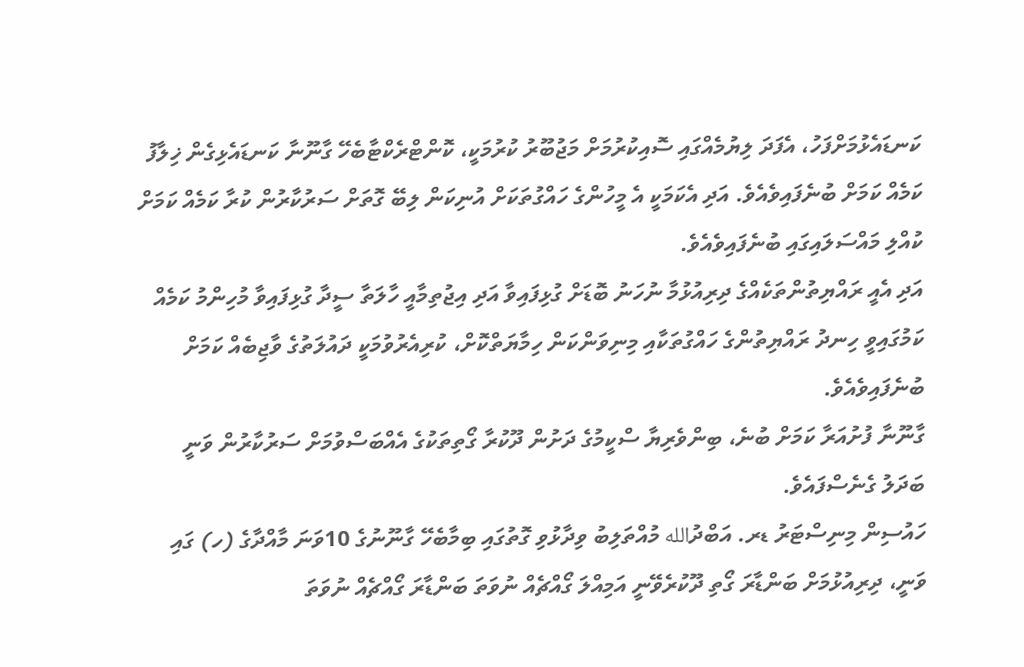ކަނޑައެޅުމަށްފަހު، އެފަދަ ލިޔުމެއްގައި ސޮއިކުރުމަށް މަޖުބޫރު ކުރުމަކީ، ކޮންޓްރެކްޓާބެހޭ ގާނޫނާ ކަނޑައެޅިގެން ޚިލާފު ކަމެއް ކަމަށް ބުނެފައިވެއެވެ. އަދި އެކަމަކީ އެ މީހުންގެ ހައްގުތަކަށް އުނިކަން ލިބޭ ގޮތަށް ސަރުކާރުން ކުރާ ކަމެއް ކަމަށް ކުއްލި މައްސަލައިގައި ބުނެފައިވެއެވެ.
އަދި އެއީ ރައްޔިތުންތަކެއްގެ ދިރިއުޅުމާ ނުހަނު ބޮޑަށް ގުޅިފައިވާ އަދި އިޖުތިމާއީ ހާލަތާ ސީދާ ގުޅިފައިވާ މުހިންމު ކަމެއް ކަމުގައިވީ ހިނދު ރައްޔިތުންގެ ހައްގުތަކާއި މިނިވަންކަން ހިމާޔަތްކޮށް، ކުރިއެރުވުމަކީ ދައުލަތުގެ ވާޖިބެއް ކަމަށް ބުނެފައިވެއެވެ.
ގާނޫނާ ފުށުއަރާ ކަމަށް ބުނެ، ބިންވެރިޔާ ސްކީމުގެ ދަށުން ދޫކުރާ ގޯތިތަކުގެ އެއްބަސްވުމަށް ސަރުކާރުން ވަނީ ބަދަލު ގެނެސްފައެވެ.
ހައުސިން މިނިސްޓަރު ޑރ. އަބްދުالله މުއްތަލިބު ވިދާޅުވި ގޮތުގައި ބިމާބެހޭ ގާނޫނުގެ 10ވަނަ މާއްދާގެ (ހ) ގައި ވަނީ، ދިރިއުޅުމަށް ބަންޑާރަ ގޯތި ދޫކުރެވޭނީ އަމިއްލަ ގޯއްޗެއް ނުވަތަ ބަންޑާރަ ގޯއްޗެއް ނުވަތަ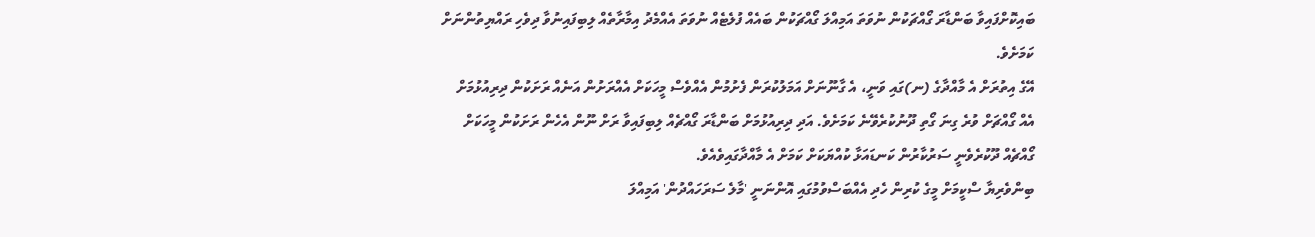ބައިކޮށްފައިވާ ބަންޑާރަ ގޯއްޗަކުން ނުވަތަ އަމިއްލަ ގޯއްޗަކުން ބައެއް ފުލެޓެއް ނުވަތަ އެއްމެދު އިމާރާތެއް ލިބިފައިނުވާ ދިވެހި ރައްޔިތުންނަށް ކަމަށެވެ.
އޭގެ އިތުރަށް އެ މާއްދާގެ (ނ)ގައި ވަނީ، އެ ގާނޫނަށް އަމަލުކުރަން ފެށުމުން އެއްވެސް މީހަކަށް އެއްރަށުން އަނެއް ރަށަކުން ދިރިއުޅުމަށް އެއް ގޯއްޗަށް ވުރެ ގިނަ ގޯތި ދޫނުކުރެވޭނެ ކަމަށެވެ. އަދި ދިރިއުޅުމަށް ބަންޑާރަ ގޯއްޗެއް ލިބިފައިވާ ރަށް ނޫން އެހެން ރަށަކުން މީހަކަށް ގޯއްޗެއް ދޫކުރެވެނީ ސަރުކާރުން ކަނޑައަޅާ ކުއްޔަކަށް ކަމަށް އެ މާއްދާގައިވެއެވެ.
ބިންވެރިޔާ ސްކީމަށް މީގެ ކުރިން ހެދި އެއްބަސްވުމުގައި އޮންނަނީ 'މާލެ ސަރަހައްދުން' އަމިއްލަ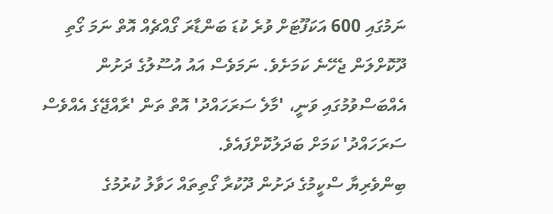ނަމުގައި 600 އަކަފޫޓަށް ވުރެ ކުޑަ ބަންޑާރަ ގޯއްޗެއް އޮތް ނަމަ ގޯތި ދޫކޮށްލަން ޖެހޭނެ ކަމަށެވެ. ނަމަވެސް އައު އުސޫލުގެ ދަށުން އެއްބަސްވުމުގައި ވަނީ، 'މާލެ ސަރަހައްދު' އޮތް ތަން 'ރާއްޖޭގެ އެއްވެސް ސަރަހައްދު' ކަމަށް ބަދަލުކޮށްފައެވެ.
ބިންވެރިޔާ ސްކީމުގެ ދަށުން ދޫކުރާ ގޯތިތައް ހަވާލު ކުރުމުގެ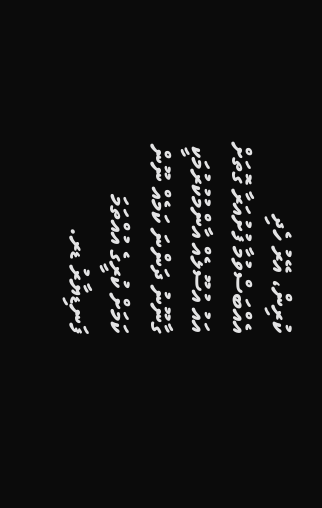ކުރިން، އޭރު ހެދި އެއްބަސްވުމާ ފުށުއަރާ ގޮތަށް އައު އުސޫލެއް އާންމުކުރުމަކީ ގާނޫނު ދަންނަ ކަމެއް ނޫން ކަމަށް ކުރީގެ އުއްތަމަ ފަނޑިޔާރު ޑރ.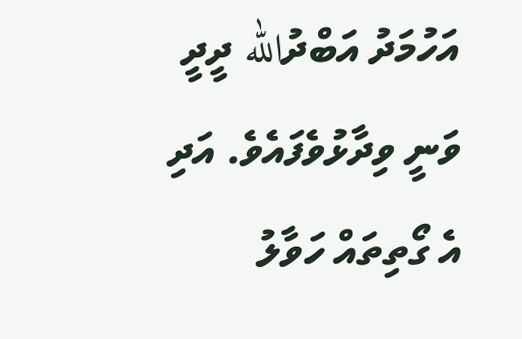އަހުމަދު އަބްދުالله ދީދީ ވަނީ ވިދާޅުވެފައެވެ. އަދި އެ ގޯތިތައް ހަވާލު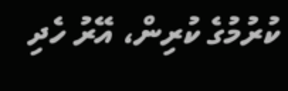ކުރުމުގެ ކުރިން، އޭރު ހެދި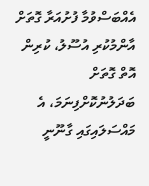އެއްބަސްވުމާ ފުށުއަރާ ގޮތަށް އާންމުކުރި އުސޫލު، ކުރިން އޮތް ގޮތަށް ބަދަލުނުކޮށްފިނަމަ، އެ މައްސަލައިގައި ގާނޫނީ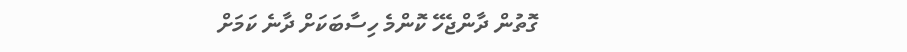ގޮތުން ދާންޖެހޭ ކޮންމެ ހިސާބަކަށް ދާނެ ކަމަށް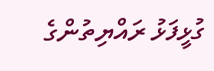ގުޅީފަޅު ރައްޔިތުންގެ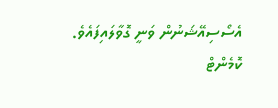އެސޯސިއޭޝަނުން ވަނީ ގޮވާލައިފައެވެ.
ކޮމެންޓް